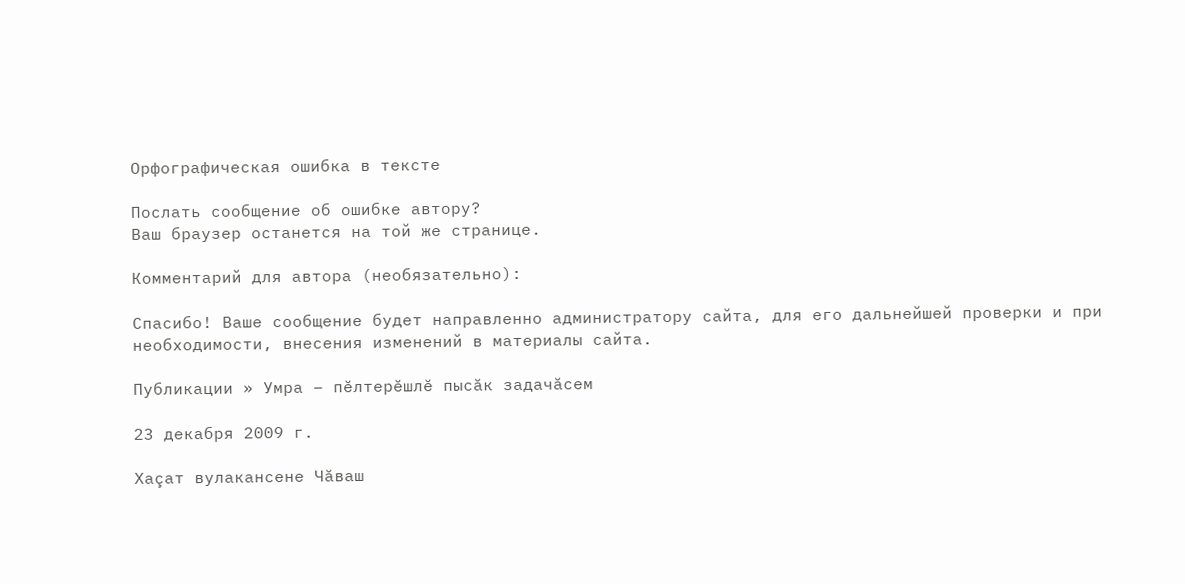Орфографическая ошибка в тексте

Послать сообщение об ошибке автору?
Ваш браузер останется на той же странице.

Комментарий для автора (необязательно):

Спасибо! Ваше сообщение будет направленно администратору сайта, для его дальнейшей проверки и при необходимости, внесения изменений в материалы сайта.

Публикации » Умра – пĕлтерĕшлĕ пысăк задачăсем

23 декабря 2009 г.

Хаçат вулакансене Чăваш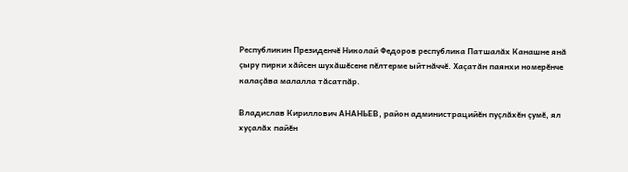Республикин Президенчĕ Николай Федоров республика Патшалăх Канашне янă çыру пирки хăйсен шухăшĕсене пĕлтерме ыйтнăччĕ. Хаçатăн паянхи номерĕнче калаçăва малалла тăсатпăр.

Владислав Кириллович АНАНЬЕВ, район администрацийĕн пуçлăхĕн çумĕ, ял хуçалăх пайĕн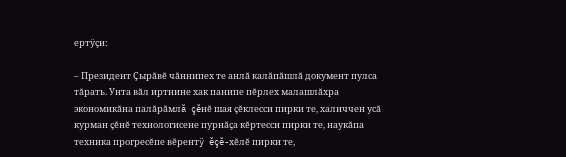ертÿçи:

– Президент Çырăвĕ чăннипех те анлă калăпăшлă документ пулса тăрать. Унта вăл иртнине хак панипе пĕрлех малашлăхра экономикăна палăрăмлă çĕнĕ шая çĕклесси пирки те, халиччен усă курман çĕнĕ технологисене пурнăçа кĕртесси пирки те, наукăпа техника прогресĕпе вĕрентÿ ĕçĕ-хĕлĕ пирки те,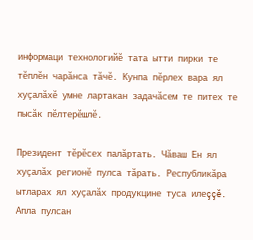информаци технологийĕ тата ытти пирки те тĕплĕн чарăнса тăчĕ. Кунпа пĕрлех вара ял хуçалăхĕ умне лартакан задачăсем те питех те пысăк пĕлтерĕшлĕ.

Президент тĕрĕсех палăртать. Чăваш Ен ял хуçалăх регионĕ пулса тăрать. Республикăра ытларах ял хуçалăх продукцине туса илеççĕ. Апла пулсан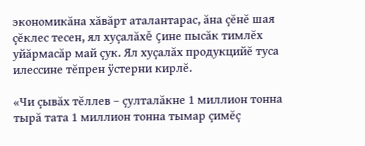экономикăна хăвăрт аталантарас, ăна çĕнĕ шая çĕклес тесен, ял хуçалăхĕ çине пысăк тимлĕх уйăрмасăр май çук. Ял хуçалăх продукцийĕ туса илессине тĕпрен ÿстерни кирлĕ.

«Чи çывăх тĕллев – çулталăкне 1 миллион тонна тырă тата 1 миллион тонна тымар çимĕç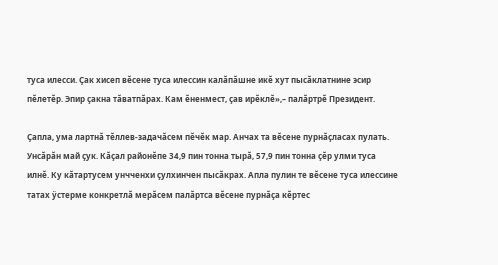туса илесси. Çак хисеп вĕсене туса илессин калăпăшне икĕ хут пысăклатнине эсир пĕлетĕр. Эпир çакна тăватпăрах. Кам ĕненмест, çав ирĕклĕ»,– палăртрĕ Президент.

Çапла, ума лартнă тĕллев-задачăсем пĕчĕк мар. Анчах та вĕсене пурнăçласах пулать. Унсăрăн май çук. Кăçал районĕпе 34,9 пин тонна тырă, 57,9 пин тонна çĕр улми туса илнĕ. Ку кăтартусем унчченхи çулхинчен пысăкрах. Апла пулин те вĕсене туса илессине татах ÿстерме конкретлă мерăсем палăртса вĕсене пурнăçа кĕртес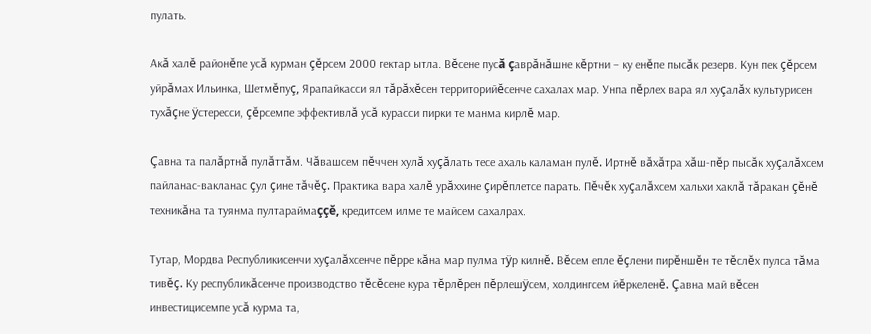пулать.

Акă халĕ районĕпе усă курман çĕрсем 2000 гектар ытла. Вĕсене пусă çаврăнăшне кĕртни – ку енĕпе пысăк резерв. Кун пек çĕрсем уйрăмах Ильинка, Шетмĕпуç, Ярапайкасси ял тăрăхĕсен территорийĕсенче сахалах мар. Унпа пĕрлех вара ял хуçалăх культурисен тухăçне ÿстересси, çĕрсемпе эффективлă усă курасси пирки те манма кирлĕ мар.

Çавна та палăртнă пулăттăм. Чăвашсем пĕччен хулă хуçăлать тесе ахаль каламан пулĕ. Иртнĕ вăхăтра хăш-пĕр пысăк хуçалăхсем пайланас-вакланас çул çине тăчĕç. Практика вара халĕ урăххине çирĕплетсе парать. Пĕчĕк хуçалăхсем хальхи хаклă тăракан çĕнĕ техникăна та туянма пултараймаççĕ, кредитсем илме те майсем сахалрах.

Тутар, Мордва Республикисенчи хуçалăхсенче пĕрре кăна мар пулма тÿр килнĕ. Вĕсем епле ĕçлени пирĕншĕн те тĕслĕх пулса тăма тивĕç. Ку республикăсенче производство тĕсĕсене кура тĕрлĕрен пĕрлешÿсем, холдингсем йĕркеленĕ. Çавна май вĕсен инвестицисемпе усă курма та,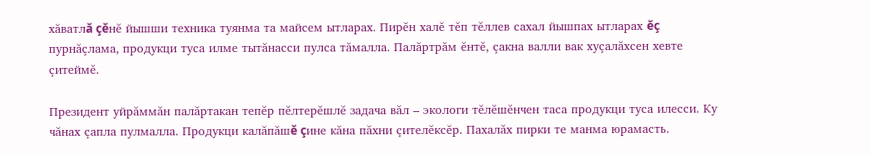хăватлă çĕнĕ йышши техника туянма та майсем ытларах. Пирĕн халĕ тĕп тĕллев сахал йышпах ытларах ĕç пурнăçлама, продукци туса илме тытăнасси пулса тăмалла. Палăртрăм ĕнтĕ, çакна валли вак хуçалăхсен хевте çитеймĕ.

Президент уйрăммăн палăртакан тепĕр пĕлтерĕшлĕ задача вăл – экологи тĕлĕшĕнчен таса продукци туса илесси. Ку чăнах çапла пулмалла. Продукци калăпăшĕ çине кăна пăхни çителĕксĕр. Пахалăх пирки те манма юрамасть.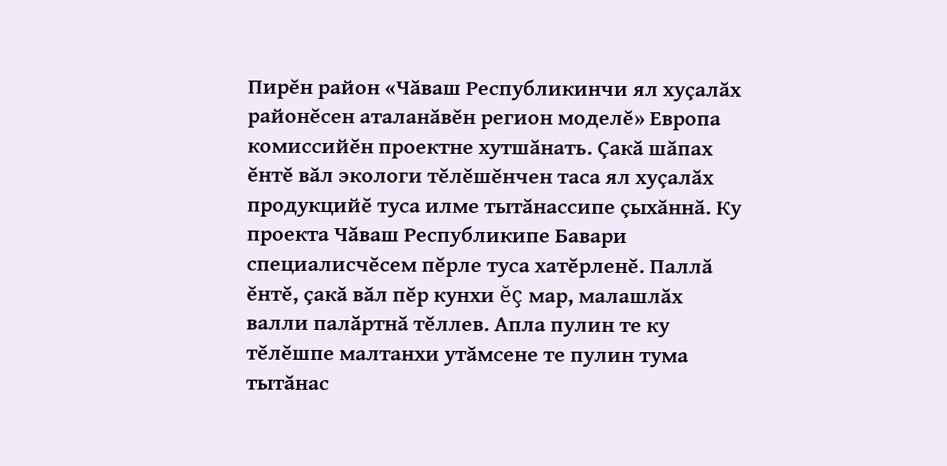Пирĕн район «Чăваш Республикинчи ял хуçалăх районĕсен аталанăвĕн регион моделĕ» Европа комиссийĕн проектне хутшăнать. Çакă шăпах ĕнтĕ вăл экологи тĕлĕшĕнчен таса ял хуçалăх продукцийĕ туса илме тытăнассипе çыхăннă. Ку проекта Чăваш Республикипе Бавари специалисчĕсем пĕрле туса хатĕрленĕ. Паллă ĕнтĕ, çакă вăл пĕр кунхи ĕç мар, малашлăх валли палăртнă тĕллев. Апла пулин те ку тĕлĕшпе малтанхи утăмсене те пулин тума тытăнас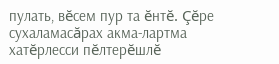пулать, вĕсем пур та ĕнтĕ. Çĕре сухаламасăрах акма-лартма хатĕрлесси пĕлтерĕшлĕ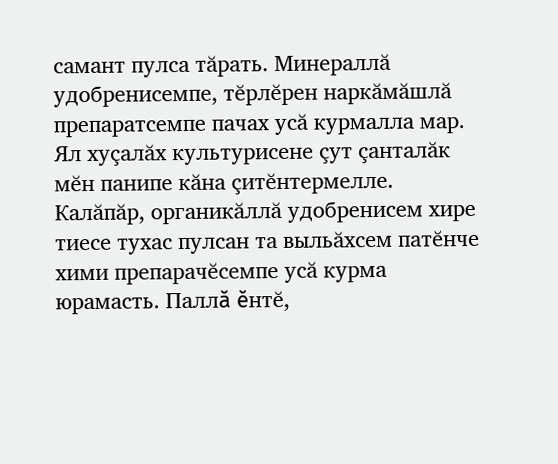самант пулса тăрать. Минераллă удобренисемпе, тĕрлĕрен наркăмăшлă препаратсемпе пачах усă курмалла мар. Ял хуçалăх культурисене çут çанталăк мĕн панипе кăна çитĕнтермелле. Калăпăр, органикăллă удобренисем хире тиесе тухас пулсан та выльăхсем патĕнче хими препарачĕсемпе усă курма юрамасть. Паллă ĕнтĕ,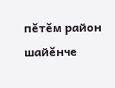пĕтĕм район шайĕнче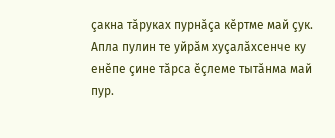çакна тăруках пурнăçа кĕртме май çук. Апла пулин те уйрăм хуçалăхсенче ку енĕпе çине тăрса ĕçлеме тытăнма май пур.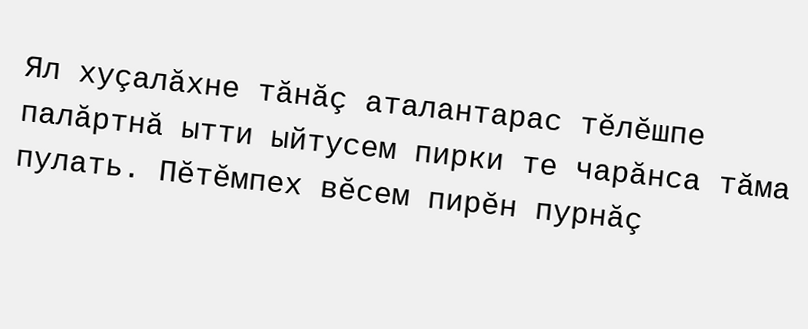Ял хуçалăхне тăнăç аталантарас тĕлĕшпе палăртнă ытти ыйтусем пирки те чарăнса тăма пулать. Пĕтĕмпех вĕсем пирĕн пурнăç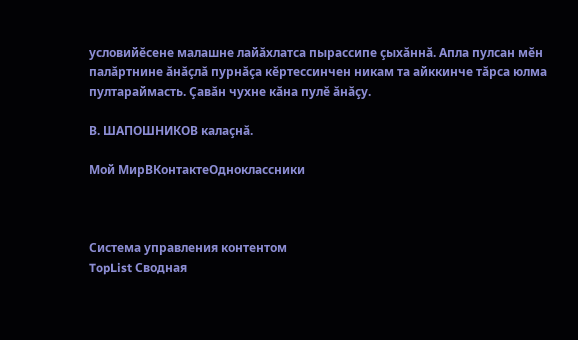условийĕсене малашне лайăхлатса пырассипе çыхăннă. Апла пулсан мĕн палăртнине ăнăçлă пурнăçа кĕртессинчен никам та айккинче тăрса юлма пултараймасть. Çавăн чухне кăна пулĕ ăнăçу.

В. ШАПОШНИКОВ калаçнă.

Мой МирВКонтактеОдноклассники



Система управления контентом
TopList Сводная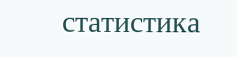статистика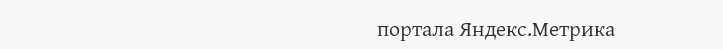портала Яндекс.Метрика